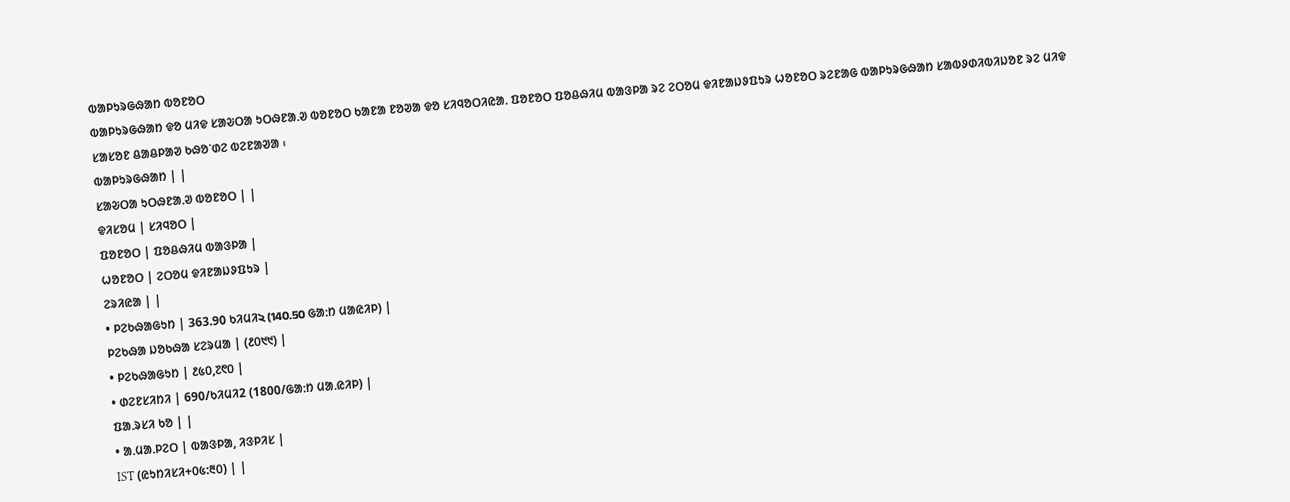ᱵᱟᱞᱩᱨᱜᱷᱟᱴ ᱵᱚᱱᱚᱛ
ᱵᱟᱞᱩᱨᱜᱷᱟᱴ ᱫᱚ ᱢᱤᱫ ᱥᱟᱶᱛᱟ ᱩᱛᱷᱱᱟᱹᱣ ᱵᱚᱱᱚᱛ ᱠᱟᱱᱟ ᱱᱚᱣᱟ ᱫᱚ ᱥᱤᱧᱚᱛᱤᱭᱟᱹ ᱯᱚᱱᱚᱛ ᱯᱚᱪᱷᱤᱢ ᱵᱟᱝᱞᱟ ᱨᱮ ᱮᱛᱚᱢ ᱫᱤᱱᱟᱡᱽᱯᱩᱨ ᱦᱚᱱᱚᱛ ᱨᱮᱱᱟᱜ ᱵᱟᱞᱩᱨᱜᱷᱟᱴ ᱥᱟᱵᱽᱰᱤᱵᱤᱡᱚᱱ ᱨᱮ ᱢᱤᱫ ᱥᱟᱥᱚᱱ ᱪᱟᱪᱞᱟᱣ ᱠᱷᱚᱸᱰᱮ ᱵᱮᱱᱟᱣᱟ ᱾
ᱵᱟᱞᱩᱨᱜᱷᱟᱴ | |
ᱥᱟᱶᱛᱟ ᱩᱛᱷᱱᱟᱹᱣ ᱵᱚᱱᱚᱛ | |
ᱫᱤᱥᱚᱢ | ᱥᱤᱧᱚᱛ |
ᱯᱚᱱᱚᱛ | ᱯᱚᱪᱷᱤᱢ ᱵᱟᱝᱞᱟ |
ᱦᱚᱱᱚᱛ | ᱮᱛᱚᱢ ᱫᱤᱱᱟᱡᱽᱯᱩᱨ |
ᱮᱨᱤᱭᱟ | |
• ᱞᱮᱠᱷᱟᱜᱩᱴ | 363.90 ᱠᱤᱢᱤ২ (140.50 ᱜᱟᱺᱴ ᱢᱟᱭᱤᱞ) |
ᱞᱮᱠᱷᱟ ᱡᱚᱠᱷᱟ ᱥᱮᱨᱢᱟ | (᱒᱐᱑᱑) |
• ᱞᱮᱠᱷᱟᱜᱩᱴ | ᱒᱕᱐,᱗᱖᱐ |
• ᱰᱮᱱᱥᱤᱴᱤ | 690/ᱠᱤᱢᱤ2 (1800/ᱜᱟᱺᱴ ᱢᱟᱹᱭᱤᱞ) |
ᱯᱟᱹᱨᱥᱤ ᱠᱚ | |
• ᱟᱹᱢᱟᱹᱞᱮᱛ | ᱵᱟᱝᱞᱟ, ᱤᱝᱞᱤᱥ |
IST (ᱭᱩᱴᱤᱥᱤ+᱐᱕:᱓᱐) | |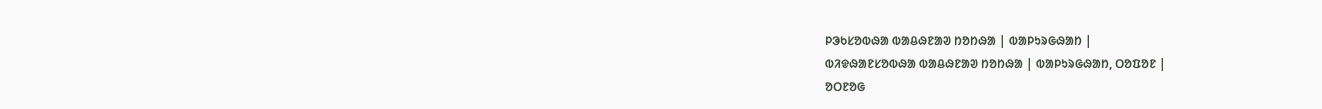ᱞᱳᱠᱥᱚᱵᱷᱟ ᱵᱟᱪᱷᱱᱟᱣ ᱴᱚᱴᱷᱟ | ᱵᱟᱞᱩᱨᱜᱷᱟᱴ |
ᱵᱤᱫᱷᱟᱱᱥᱚᱵᱷᱟ ᱵᱟᱪᱷᱱᱟᱣ ᱴᱚᱴᱷᱟ | ᱵᱟᱞᱩᱨᱜᱷᱟᱴ, ᱛᱚᱯᱚᱱ |
ᱚᱛᱱᱚᱜ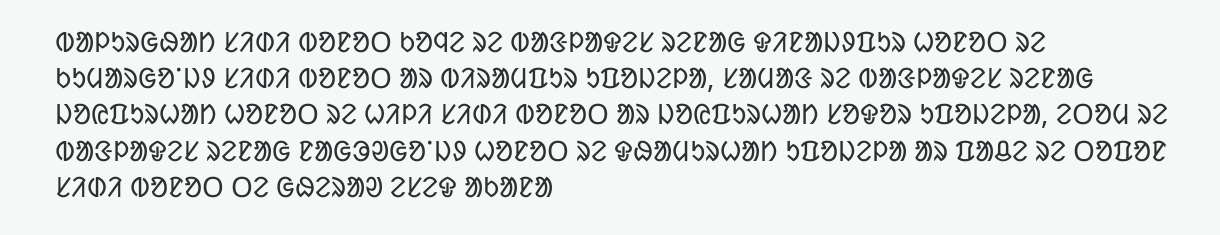ᱵᱟᱞᱩᱨᱜᱷᱟᱴ ᱥᱤᱰᱤ ᱵᱚᱱᱚᱛ ᱠᱚᱧᱮ ᱨᱮ ᱵᱟᱝᱞᱟᱫᱮᱥ ᱨᱮᱱᱟᱜ ᱫᱤᱱᱟᱡᱽᱯᱩᱨ ᱦᱚᱱᱚᱛ ᱨᱮ ᱠᱩᱢᱟᱨᱜᱚᱸᱡᱽ ᱥᱤᱰᱤ ᱵᱚᱱᱚᱛ ᱟᱨ ᱵᱤᱨᱟᱢᱯᱩᱨ ᱩᱯᱚᱡᱮᱞᱟ, ᱥᱟᱢᱟᱝ ᱨᱮ ᱵᱟᱝᱞᱟᱫᱮᱥ ᱨᱮᱱᱟᱜ ᱡᱚᱭᱯᱩᱨᱦᱟᱴ ᱦᱚᱱᱚᱛ ᱨᱮ ᱦᱤᱞᱤ ᱥᱤᱰᱤ ᱵᱚᱱᱚᱛ ᱟᱨ ᱡᱚᱭᱯᱩᱨᱦᱟᱴ ᱥᱚᱫᱚᱨ ᱩᱯᱚᱡᱮᱞᱟ, ᱮᱛᱚᱢ ᱨᱮ ᱵᱟᱝᱞᱟᱫᱮᱥ ᱨᱮᱱᱟᱜ ᱱᱟᱜᱳᱣᱜᱚᱸᱡᱽ ᱦᱚᱱᱚᱛ ᱨᱮ ᱫᱷᱟᱢᱩᱨᱦᱟᱴ ᱩᱯᱚᱡᱮᱞᱟ ᱟᱨ ᱯᱟᱪᱮ ᱨᱮ ᱛᱚᱯᱚᱱ ᱥᱤᱰᱤ ᱵᱚᱱᱚᱛ ᱛᱮ ᱜᱷᱮᱨᱟᱣ ᱮᱥᱮᱫ ᱟᱠᱟᱱᱟ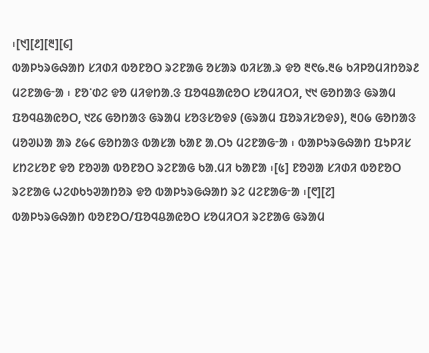᱾[᱑][᱒][᱓][᱔]
ᱵᱟᱞᱩᱨᱜᱷᱟᱴ ᱥᱤᱰᱤ ᱵᱚᱱᱚᱛ ᱨᱮᱱᱟᱜ ᱚᱥᱟᱨ ᱵᱤᱥᱟᱹᱨ ᱫᱚ ᱓᱖᱙.᱓᱙ ᱠᱤᱞᱚᱢᱤᱴᱚᱨ᱒ ᱢᱮᱱᱟᱜᱼᱟ ᱾ ᱱᱚᱸᱰᱮ ᱫᱚ ᱢᱤᱫᱴᱟᱹᱝ ᱯᱚᱧᱪᱟᱭᱚᱛ ᱥᱚᱢᱤᱛᱤ, ᱑᱑ ᱜᱚᱴᱟᱝ ᱜᱨᱟᱢ ᱯᱚᱧᱪᱟᱭᱚᱛ, ᱑᱗᱔ ᱜᱚᱴᱟᱝ ᱜᱨᱟᱢ ᱥᱚᱝᱥᱚᱫᱽ (ᱜᱨᱟᱢ ᱯᱚᱨᱤᱥᱚᱫᱽ), ᱓᱐᱙ ᱜᱚᱴᱟᱝ ᱢᱚᱣᱡᱟ ᱟᱨ ᱒᱙᱔ ᱜᱚᱴᱟᱝ ᱵᱟᱥᱟ ᱠᱟᱱ ᱟᱹᱛᱩ ᱢᱮᱱᱟᱜᱼᱟ ᱾ ᱵᱟᱞᱩᱨᱜᱷᱟᱴ ᱯᱩᱞᱤᱥ ᱥᱴᱮᱥᱚᱱ ᱫᱚ ᱱᱚᱣᱟ ᱵᱚᱱᱚᱛ ᱨᱮᱱᱟᱜ ᱠᱟᱹᱢᱤ ᱠᱟᱱᱟ ᱾[᱕] ᱱᱚᱣᱟ ᱥᱤᱰᱤ ᱵᱚᱱᱚᱛ ᱨᱮᱱᱟᱜ ᱦᱮᱰᱠᱩᱣᱟᱴᱚᱨ ᱫᱚ ᱵᱟᱞᱩᱨᱜᱷᱟᱴ ᱨᱮ ᱢᱮᱱᱟᱜᱼᱟ ᱾[᱖][᱗]
ᱵᱟᱞᱩᱨᱜᱷᱟᱴ ᱵᱚᱱᱚᱛ/ᱯᱚᱧᱪᱟᱭᱚᱛ ᱥᱚᱢᱤᱛᱤ ᱨᱮᱱᱟᱜ ᱜᱨᱟᱢ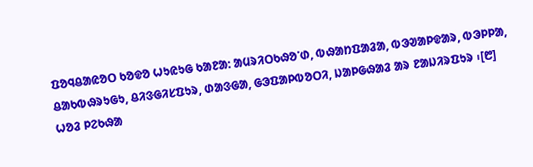ᱯᱚᱧᱪᱟᱭᱚᱛ ᱠᱚᱫᱚ ᱦᱩᱭᱩᱜ ᱠᱟᱱᱟ: ᱟᱢᱨᱤᱛᱠᱷᱚᱸᱰ, ᱵᱷᱟᱴᱯᱟᱲᱟ, ᱵᱳᱣᱟᱞᱫᱟᱨ, ᱵᱳᱞᱞᱟ, ᱪᱟᱠᱵᱷᱨᱩᱜᱩ, ᱪᱤᱝᱜᱤᱥᱯᱩᱨ, ᱰᱟᱝᱜᱟ, ᱜᱳᱯᱟᱞᱵᱚᱛᱤ, ᱡᱟᱞᱜᱷᱟᱲ ᱟᱨ ᱱᱟᱡᱤᱨᱯᱩᱨ ᱾[᱘]
ᱦᱚᱲ ᱞᱮᱠᱷᱟ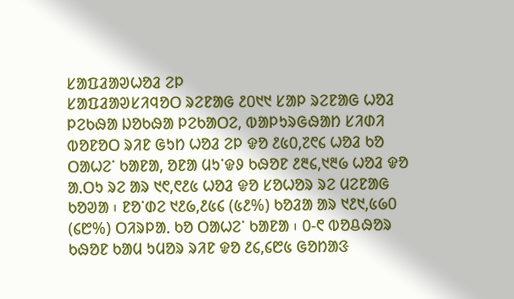ᱥᱟᱯᱲᱟᱣᱦᱚᱲ ᱮᱞ
ᱥᱟᱯᱲᱟᱣᱥᱤᱧᱚᱛ ᱨᱮᱱᱟᱜ ᱒᱐᱑᱑ ᱥᱟᱞ ᱨᱮᱱᱟᱜ ᱦᱚᱲ ᱞᱮᱠᱷᱟ ᱡᱚᱠᱷᱟ ᱞᱮᱠᱟᱛᱮ, ᱵᱟᱞᱩᱨᱜᱷᱟᱴ ᱥᱤᱰᱤ ᱵᱚᱱᱚᱛ ᱨᱤᱱ ᱜᱩᱴ ᱦᱚᱲ ᱮᱞ ᱫᱚ ᱒᱕᱐,᱗᱖᱔ ᱦᱚᱲ ᱠᱚ ᱛᱟᱦᱮᱸ ᱠᱟᱱᱟ, ᱚᱱᱟ ᱢᱩᱸᱫᱽ ᱠᱷᱚᱱ ᱒᱓᱔,᱑᱓᱙ ᱦᱚᱲ ᱫᱚ ᱟᱹᱛᱩ ᱨᱮ ᱟᱨ ᱑᱖,᱖᱒᱕ ᱦᱚᱲ ᱫᱚ ᱥᱚᱦᱚᱨ ᱨᱮ ᱢᱮᱱᱟᱜ ᱠᱚᱣᱟ ᱾ ᱱᱚᱸᱰᱮ ᱑᱒᱙,᱒᱕᱔ (᱕᱒%) ᱠᱚᱲᱟ ᱟᱨ ᱑᱒᱑,᱕᱙᱐ (᱔᱘%) ᱛᱤᱨᱞᱟᱹ ᱠᱚ ᱛᱟᱦᱮᱸ ᱠᱟᱱᱟ ᱾ ᱐-᱖ ᱵᱚᱪᱷᱚᱨ ᱠᱷᱚᱱ ᱠᱟᱢ ᱩᱢᱚᱨ ᱨᱤᱱ ᱫᱚ ᱒᱔,᱔᱘᱕ ᱜᱚᱴᱟᱝ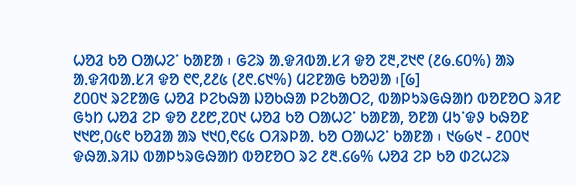ᱦᱚᱲ ᱠᱚ ᱛᱟᱦᱮᱸ ᱠᱟᱱᱟ ᱾ ᱜᱮᱨ ᱟᱹᱫᱤᱵᱟᱹᱥᱤ ᱫᱚ ᱗᱓,᱗᱑᱖ (᱒᱙.᱔᱐%) ᱟᱨ ᱟᱹᱫᱤᱵᱟᱹᱥᱤ ᱫᱚ ᱖᱖,᱒᱒᱕ (᱒᱖.᱔᱑%) ᱢᱮᱱᱟᱜ ᱠᱚᱣᱟ ᱾[᱙]
᱒᱐᱐᱑ ᱨᱮᱱᱟᱜ ᱦᱚᱲ ᱞᱮᱠᱷᱟ ᱡᱚᱠᱷᱟ ᱞᱮᱠᱟᱛᱮ, ᱵᱟᱞᱩᱨᱜᱷᱟᱴ ᱵᱚᱱᱚᱛ ᱨᱤᱱ ᱜᱩᱴ ᱦᱚᱲ ᱮᱞ ᱫᱚ ᱒᱒᱘,᱗᱐᱑ ᱦᱚᱲ ᱠᱚ ᱛᱟᱦᱮᱸ ᱠᱟᱱᱟ, ᱚᱱᱟ ᱢᱩᱸᱫᱽ ᱠᱷᱚᱱ ᱑᱑᱘,᱐᱕᱖ ᱠᱚᱲᱟ ᱟᱨ ᱑᱑᱐,᱖᱔᱕ ᱛᱤᱨᱞᱟᱹ ᱠᱚ ᱛᱟᱦᱮᱸ ᱠᱟᱱᱟ ᱾ ᱑᱙᱙᱑ - ᱒᱐᱐᱑ ᱫᱷᱟᱹᱨᱤᱡ ᱵᱟᱞᱩᱨᱜᱷᱟᱴ ᱵᱚᱱᱚᱛ ᱨᱮ ᱒᱓.᱔᱙% ᱦᱚᱲ ᱮᱞ ᱠᱚ ᱰᱮᱦᱮᱨ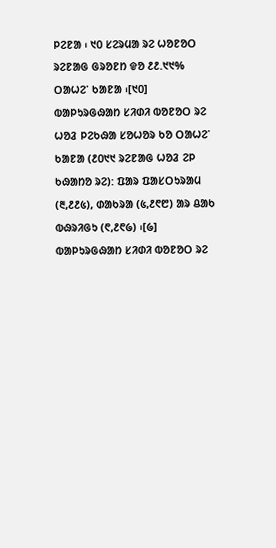ᱞᱮᱱᱟ ᱾ ᱑᱐ ᱥᱮᱨᱢᱟ ᱨᱮ ᱦᱚᱱᱚᱛ ᱨᱮᱱᱟᱜ ᱜᱨᱚᱱᱴ ᱫᱚ ᱒᱒.᱑᱑% ᱛᱟᱦᱮᱸ ᱠᱟᱱᱟ ᱾[᱑᱐]
ᱵᱟᱞᱩᱨᱜᱷᱟᱴ ᱥᱤᱰᱤ ᱵᱚᱱᱚᱛ ᱨᱮ ᱦᱚᱲ ᱞᱮᱠᱷᱟ ᱥᱚᱦᱚᱨ ᱠᱚ ᱛᱟᱦᱮᱸ ᱠᱟᱱᱟ (᱒᱐᱑᱑ ᱨᱮᱱᱟᱜ ᱦᱚᱲ ᱮᱞ ᱠᱷᱟᱴᱚ ᱨᱮ): ᱯᱟᱨ ᱯᱟᱥᱛᱩᱨᱟᱢ (᱓,᱒᱒᱕), ᱰᱟᱠᱨᱟ (᱕,᱒᱖᱘) ᱟᱨ ᱪᱟᱠ ᱵᱷᱨᱤᱜᱩ (᱖,᱒᱖᱙) ᱾[᱙]
ᱵᱟᱞᱩᱨᱜᱷᱟᱴ ᱥᱤᱰᱤ ᱵᱚᱱᱚᱛ ᱨᱮ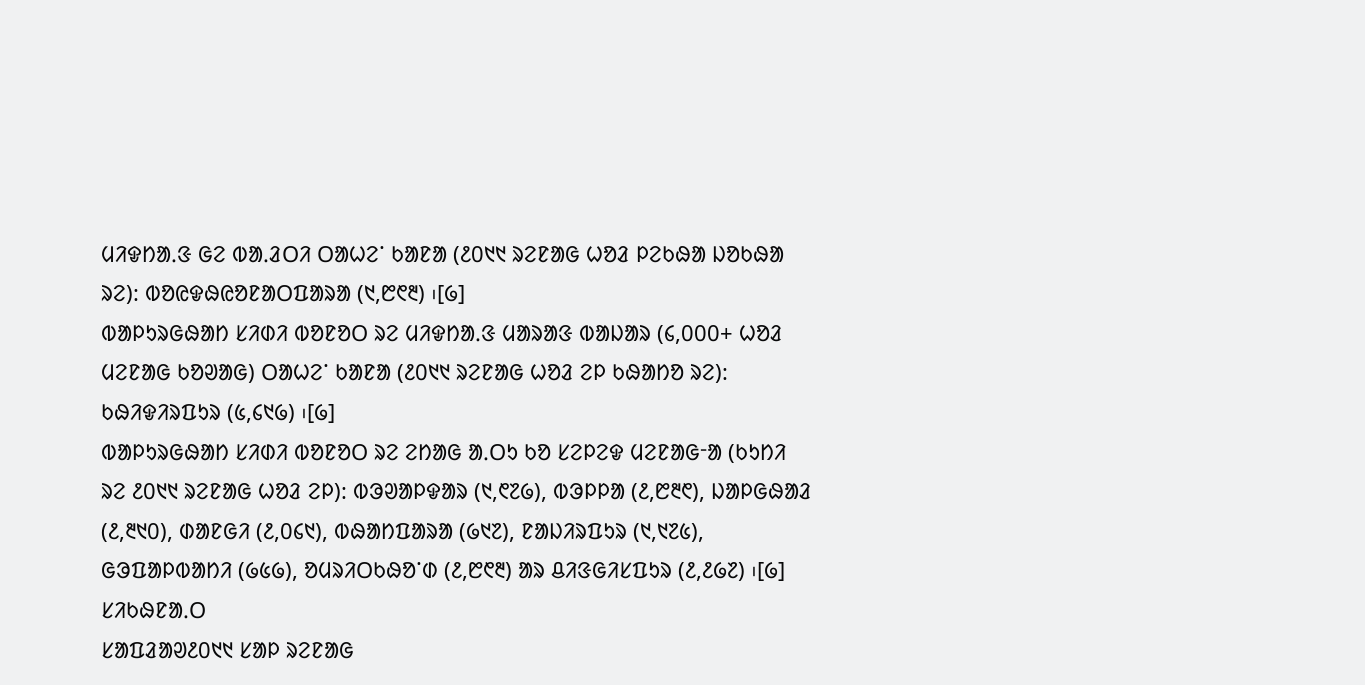ᱢᱤᱫᱴᱟᱹᱝ ᱜᱮ ᱵᱟᱹᱲᱛᱤ ᱛᱟᱦᱮᱸ ᱠᱟᱱᱟ (᱒᱐᱑᱑ ᱨᱮᱱᱟᱜ ᱦᱚᱲ ᱞᱮᱠᱷᱟ ᱡᱚᱠᱷᱟ ᱨᱮ): ᱵᱚᱭᱫᱷᱭᱚᱱᱟᱛᱯᱟᱨᱟ (᱑,᱘᱖᱓) ᱾[᱙]
ᱵᱟᱞᱩᱨᱜᱷᱟᱴ ᱥᱤᱰᱤ ᱵᱚᱱᱚᱛ ᱨᱮ ᱢᱤᱫᱴᱟᱹᱝ ᱢᱟᱨᱟᱝ ᱵᱟᱡᱟᱨ (᱔,᱐᱐᱐+ ᱦᱚᱲ ᱢᱮᱱᱟᱜ ᱠᱚᱣᱟᱜ) ᱛᱟᱦᱮᱸ ᱠᱟᱱᱟ (᱒᱐᱑᱑ ᱨᱮᱱᱟᱜ ᱦᱚᱲ ᱮᱞ ᱠᱷᱟᱴᱚ ᱨᱮ): ᱠᱷᱤᱫᱤᱨᱯᱩᱨ (᱕,᱔᱑᱙) ᱾[᱙]
ᱵᱟᱞᱩᱨᱜᱷᱟᱴ ᱥᱤᱰᱤ ᱵᱚᱱᱚᱛ ᱨᱮ ᱮᱴᱟᱜ ᱟᱹᱛᱩ ᱠᱚ ᱥᱮᱞᱮᱫ ᱢᱮᱱᱟᱜᱼᱟ (ᱠᱩᱴᱤ ᱨᱮ ᱒᱐᱑᱑ ᱨᱮᱱᱟᱜ ᱦᱚᱲ ᱮᱞ): ᱵᱳᱣᱟᱞᱫᱟᱨ (᱑,᱖᱗᱙), ᱵᱳᱞᱞᱟ (᱒,᱘᱓᱖), ᱡᱟᱞᱜᱷᱟᱲ (᱒,᱓᱑᱐), ᱰᱟᱱᱜᱤ (᱒,᱐᱔᱑), ᱵᱷᱟᱴᱯᱟᱨᱟ (᱙᱑᱗), ᱱᱟᱡᱤᱨᱯᱩᱨ (᱑,᱑᱗᱕), ᱜᱳᱯᱟᱞᱵᱟᱴᱤ (᱙᱕᱙), ᱚᱢᱨᱤᱛᱠᱷᱚᱸᱰ (᱒,᱘᱖᱓) ᱟᱨ ᱪᱤᱝᱜᱤᱥᱯᱩᱨ (᱒,᱒᱙᱗) ᱾[᱙]
ᱥᱤᱠᱷᱱᱟᱹᱛ
ᱥᱟᱯᱲᱟᱣ᱒᱐᱑᱑ ᱥᱟᱞ ᱨᱮᱱᱟᱜ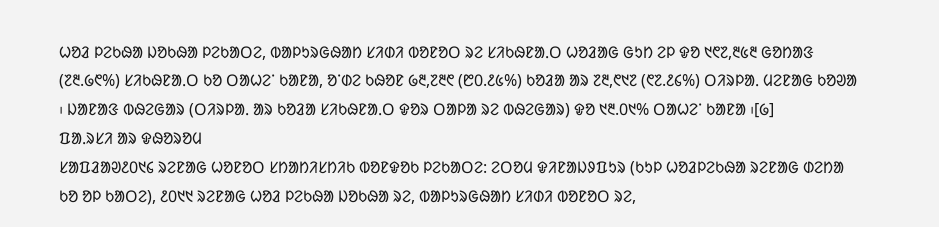ᱦᱚᱲ ᱞᱮᱠᱷᱟ ᱡᱚᱠᱷᱟ ᱞᱮᱠᱟᱛᱮ, ᱵᱟᱞᱩᱨᱜᱷᱟᱴ ᱥᱤᱰᱤ ᱵᱚᱱᱚᱛ ᱨᱮ ᱥᱤᱠᱷᱱᱟᱹᱛ ᱦᱚᱲᱟᱜ ᱜᱩᱴ ᱮᱞ ᱫᱚ ᱑᱖᱗,᱓᱕᱓ ᱜᱚᱴᱟᱝ (᱗᱓.᱙᱖%) ᱥᱤᱠᱷᱱᱟᱹᱛ ᱠᱚ ᱛᱟᱦᱮᱸ ᱠᱟᱱᱟ, ᱚᱸᱰᱮ ᱠᱷᱚᱱ ᱙᱓,᱗᱓᱖ (᱘᱐.᱒᱕%) ᱠᱚᱲᱟ ᱟᱨ ᱗᱓,᱖᱑᱗ (᱖᱗.᱒᱔%) ᱛᱤᱨᱞᱟᱹ ᱢᱮᱱᱟᱜ ᱠᱚᱣᱟ ᱾ ᱡᱟᱱᱟᱝ ᱵᱷᱮᱜᱟᱨ (ᱛᱤᱨᱞᱟᱹ ᱟᱨ ᱠᱚᱲᱟ ᱥᱤᱠᱷᱱᱟᱹᱛ ᱫᱚᱨ ᱛᱟᱞᱟ ᱨᱮ ᱵᱷᱮᱜᱟᱨ) ᱫᱚ ᱑᱓.᱐᱑% ᱛᱟᱦᱮᱸ ᱠᱟᱱᱟ ᱾[᱙]
ᱯᱟᱹᱨᱥᱤ ᱟᱨ ᱫᱷᱚᱨᱚᱢ
ᱥᱟᱯᱲᱟᱣ᱒᱐᱑᱔ ᱨᱮᱱᱟᱜ ᱦᱚᱱᱚᱛ ᱥᱴᱟᱴᱤᱥᱴᱤᱠ ᱵᱚᱱᱫᱚᱠ ᱞᱮᱠᱟᱛᱮ: ᱮᱛᱚᱢ ᱫᱤᱱᱟᱡᱽᱯᱩᱨ (ᱠᱩᱞ ᱦᱚᱲᱞᱮᱠᱷᱟ ᱨᱮᱱᱟᱜ ᱰᱮᱴᱟ ᱠᱚ ᱚᱞ ᱠᱟᱛᱮ), ᱒᱐᱑᱑ ᱨᱮᱱᱟᱜ ᱦᱚᱲ ᱞᱮᱠᱷᱟ ᱡᱚᱠᱷᱟ ᱨᱮ, ᱵᱟᱞᱩᱨᱜᱷᱟᱴ ᱥᱤᱰᱤ ᱵᱚᱱᱚᱛ ᱨᱮ,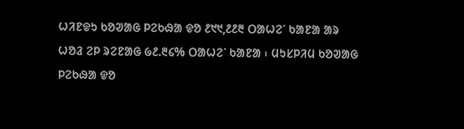ᱦᱤᱱᱫᱩ ᱠᱚᱣᱟᱜ ᱞᱮᱠᱷᱟ ᱫᱚ ᱒᱑᱑,᱒᱒᱓ ᱛᱟᱦᱮᱸ ᱠᱟᱱᱟ ᱟᱨ ᱦᱚᱲ ᱮᱞ ᱨᱮᱱᱟᱜ ᱙᱒.᱓᱔% ᱛᱟᱦᱮᱸ ᱠᱟᱱᱟ ᱾ ᱢᱩᱥᱞᱤᱢ ᱠᱚᱣᱟᱜ ᱞᱮᱠᱷᱟ ᱫᱚ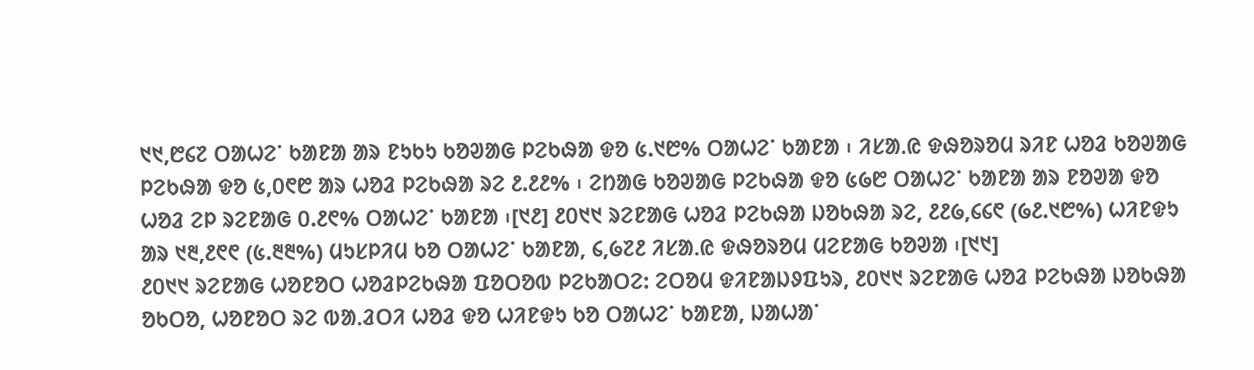᱑᱑,᱘᱔᱗ ᱛᱟᱦᱮᱸ ᱠᱟᱱᱟ ᱟᱨ ᱱᱩᱠᱩ ᱠᱚᱣᱟᱜ ᱞᱮᱠᱷᱟ ᱫᱚ ᱕.᱑᱘% ᱛᱟᱦᱮᱸ ᱠᱟᱱᱟ ᱾ ᱤᱥᱟᱹᱭ ᱫᱷᱚᱨᱚᱢ ᱨᱤᱱ ᱦᱚᱲ ᱠᱚᱣᱟᱜ ᱞᱮᱠᱷᱟ ᱫᱚ ᱕,᱐᱖᱘ ᱟᱨ ᱦᱚᱲ ᱞᱮᱠᱷᱟ ᱨᱮ ᱒.᱒᱒% ᱾ ᱮᱴᱟᱜ ᱠᱚᱣᱟᱜ ᱞᱮᱠᱷᱟ ᱫᱚ ᱕᱙᱘ ᱛᱟᱦᱮᱸ ᱠᱟᱱᱟ ᱟᱨ ᱱᱚᱣᱟ ᱫᱚ ᱦᱚᱲ ᱮᱞ ᱨᱮᱱᱟᱜ ᱐.᱒᱖% ᱛᱟᱦᱮᱸ ᱠᱟᱱᱟ ᱾[᱑᱒] ᱒᱐᱑᱑ ᱨᱮᱱᱟᱜ ᱦᱚᱲ ᱞᱮᱠᱷᱟ ᱡᱚᱠᱷᱟ ᱨᱮ, ᱒᱒᱙,᱔᱔᱖ (᱙᱒.᱑᱘%) ᱦᱤᱱᱫᱩ ᱟᱨ ᱑᱓,᱒᱖᱖ (᱕.᱓᱓%) ᱢᱩᱥᱞᱤᱢ ᱠᱚ ᱛᱟᱦᱮᱸ ᱠᱟᱱᱟ, ᱔,᱙᱗᱒ ᱤᱥᱟᱹᱭ ᱫᱷᱚᱨᱚᱢ ᱢᱮᱱᱟᱜ ᱠᱚᱣᱟ ᱾[᱑᱑]
᱒᱐᱑᱑ ᱨᱮᱱᱟᱜ ᱦᱚᱱᱚᱛ ᱦᱚᱲᱞᱮᱠᱷᱟ ᱯᱚᱛᱚᱵ ᱞᱮᱠᱟᱛᱮ: ᱮᱛᱚᱢ ᱫᱤᱱᱟᱡᱽᱯᱩᱨ, ᱒᱐᱑᱑ ᱨᱮᱱᱟᱜ ᱦᱚᱲ ᱞᱮᱠᱷᱟ ᱡᱚᱠᱷᱟ ᱚᱠᱛᱚ, ᱦᱚᱱᱚᱛ ᱨᱮ ᱵᱟᱹᱲᱛᱤ ᱦᱚᱲ ᱫᱚ ᱦᱤᱱᱫᱩ ᱠᱚ ᱛᱟᱦᱮᱸ ᱠᱟᱱᱟ, ᱡᱟᱦᱟᱸ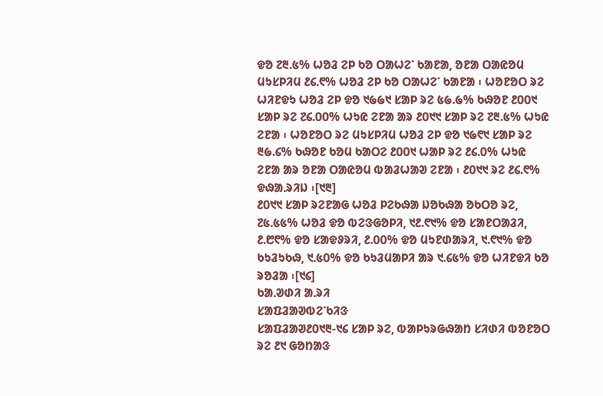ᱫᱚ ᱗᱓.᱕% ᱦᱚᱲ ᱮᱞ ᱠᱚ ᱛᱟᱦᱮᱸ ᱠᱟᱱᱟ, ᱚᱱᱟ ᱛᱟᱭᱚᱢ ᱢᱩᱥᱞᱤᱢ ᱒᱔.᱖% ᱦᱚᱲ ᱮᱞ ᱠᱚ ᱛᱟᱦᱮᱸ ᱠᱟᱱᱟ ᱾ ᱦᱚᱱᱚᱛ ᱨᱮ ᱦᱤᱱᱫᱩ ᱦᱚᱲ ᱮᱞ ᱫᱚ ᱑᱙᱙᱑ ᱥᱟᱞ ᱨᱮ ᱕᱙.᱙% ᱠᱷᱚᱱ ᱒᱐᱐᱑ ᱥᱟᱞ ᱨᱮ ᱗᱔.᱐᱐% ᱦᱩᱭ ᱮᱱᱟ ᱟᱨ ᱒᱐᱑᱑ ᱥᱟᱞ ᱨᱮ ᱗᱓.᱕% ᱦᱩᱭ ᱮᱱᱟ ᱾ ᱦᱚᱱᱚᱛ ᱨᱮ ᱢᱩᱥᱞᱤᱢ ᱦᱚᱲ ᱮᱞ ᱫᱚ ᱑᱙᱖᱑ ᱥᱟᱞ ᱨᱮ ᱓᱙.᱔% ᱠᱷᱚᱱ ᱠᱚᱢ ᱠᱟᱛᱮ ᱒᱐᱐᱑ ᱦᱟᱞ ᱨᱮ ᱒᱔.᱐% ᱦᱩᱭ ᱮᱱᱟ ᱟᱨ ᱚᱱᱟ ᱛᱟᱭᱚᱢ ᱵᱟᱲᱦᱟᱣ ᱮᱱᱟ ᱾ ᱒᱐᱑᱑ ᱨᱮ ᱒᱔.᱖% ᱫᱷᱟᱹᱨᱤᱡ ᱾[᱑᱓]
᱒᱐᱑᱑ ᱥᱟᱞ ᱨᱮᱱᱟᱜ ᱦᱚᱲ ᱞᱮᱠᱷᱟ ᱡᱚᱠᱷᱟ ᱚᱠᱛᱚ ᱨᱮ, ᱗᱕.᱕᱕% ᱦᱚᱲ ᱫᱚ ᱵᱮᱝᱜᱚᱞᱤ, ᱑᱒.᱖᱑% ᱫᱚ ᱥᱟᱱᱛᱟᱲᱤ, ᱒.᱘᱖% ᱫᱚ ᱥᱟᱫᱽᱨᱤ, ᱒.᱐᱐% ᱫᱚ ᱢᱩᱱᱰᱟᱨᱤ, ᱑.᱖᱑% ᱫᱚ ᱠᱩᱲᱩᱠᱷ, ᱑.᱕᱐% ᱫᱚ ᱠᱩᱲᱢᱟᱞᱤ ᱟᱨ ᱑.᱔᱕% ᱫᱚ ᱦᱤᱱᱫᱤ ᱠᱚ ᱨᱚᱲᱟ ᱾[᱑᱔]
ᱠᱟᱹᱣᱰᱤ ᱟᱹᱨᱤ
ᱥᱟᱯᱲᱟᱣᱵᱮᱸᱠᱤᱝ
ᱥᱟᱯᱲᱟᱣ᱒᱐᱑᱓-᱑᱔ ᱥᱟᱞ ᱨᱮ, ᱵᱟᱞᱩᱨᱜᱷᱟᱴ ᱥᱤᱰᱤ ᱵᱚᱱᱚᱛ ᱨᱮ ᱒᱑ ᱜᱚᱴᱟᱝ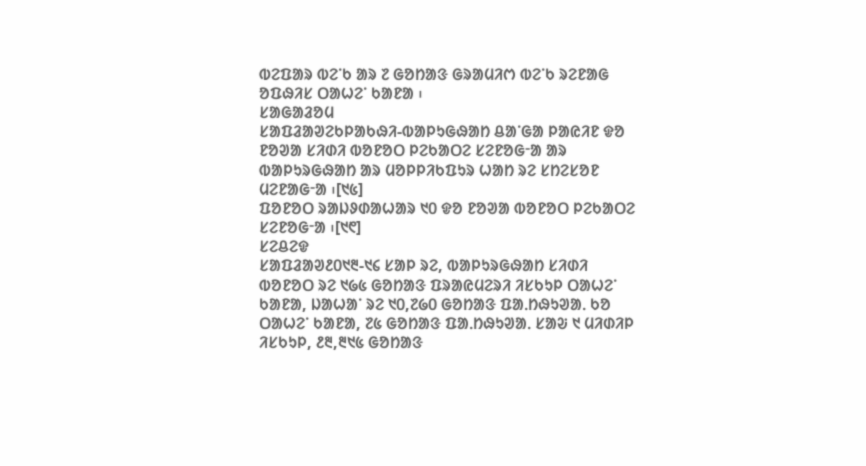ᱵᱮᱯᱟᱨ ᱵᱮᱸᱠ ᱟᱨ ᱗ ᱜᱚᱴᱟᱝ ᱜᱨᱟᱢᱤᱬ ᱵᱮᱸᱠ ᱨᱮᱱᱟᱜ ᱚᱯᱷᱤᱥ ᱛᱟᱦᱮᱸ ᱠᱟᱱᱟ ᱾
ᱥᱟᱜᱟᱲᱚᱢ
ᱥᱟᱯᱲᱟᱣᱮᱠᱞᱟᱠᱷᱤ-ᱵᱟᱞᱩᱜᱷᱟᱴ ᱪᱟᱸᱜᱟ ᱞᱟᱭᱤᱱ ᱫᱚ ᱱᱚᱣᱟ ᱥᱤᱰᱤ ᱵᱚᱱᱚᱛ ᱞᱮᱠᱟᱛᱮ ᱥᱮᱱᱚᱜᱼᱟ ᱟᱨ ᱵᱟᱞᱩᱨᱜᱷᱟᱴ ᱟᱨ ᱢᱚᱞᱞᱤᱠᱯᱩᱨ ᱦᱟᱴ ᱨᱮ ᱥᱴᱮᱥᱚᱱ ᱢᱮᱱᱟᱜᱼᱟ ᱾[᱑᱕]
ᱯᱚᱱᱚᱛ ᱨᱟᱡᱽᱰᱟᱦᱟᱨ ᱑᱐ ᱫᱚ ᱱᱚᱣᱟ ᱵᱚᱱᱚᱛ ᱞᱮᱠᱟᱛᱮ ᱥᱮᱱᱚᱜᱼᱟ ᱾[᱑᱖]
ᱥᱮᱪᱮᱫ
ᱥᱟᱯᱲᱟᱣ᱒᱐᱑᱓-᱑᱔ ᱥᱟᱞ ᱨᱮ, ᱵᱟᱞᱩᱨᱜᱷᱟᱴ ᱥᱤᱰᱤ ᱵᱚᱱᱚᱛ ᱨᱮ ᱑᱙᱕ ᱜᱚᱴᱟᱝ ᱯᱨᱟᱭᱢᱮᱨᱤ ᱤᱥᱠᱩᱞ ᱛᱟᱦᱮᱸ ᱠᱟᱱᱟ, ᱡᱟᱦᱟᱸ ᱨᱮ ᱑᱐,᱗᱙᱐ ᱜᱚᱴᱟᱝ ᱯᱟᱹᱴᱷᱩᱣᱟᱹ ᱠᱚ ᱛᱟᱦᱮᱸ ᱠᱟᱱᱟ, ᱗᱕ ᱜᱚᱴᱟᱝ ᱯᱟᱹᱴᱷᱩᱣᱟᱹ ᱥᱟᱶ ᱑ ᱢᱤᱰᱤᱞ ᱤᱥᱠᱩᱞ, ᱒᱓,᱓᱑᱕ ᱜᱚᱴᱟᱝ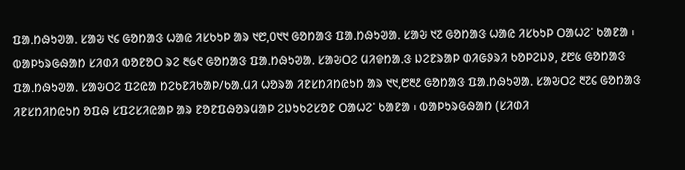ᱯᱟᱹᱴᱷᱩᱣᱟᱹ ᱥᱟᱶ ᱑᱔ ᱜᱚᱴᱟᱝ ᱦᱟᱭ ᱤᱥᱠᱩᱞ ᱟᱨ ᱑᱘,᱐᱑᱑ ᱜᱚᱴᱟᱝ ᱯᱟᱹᱴᱷᱩᱣᱟᱹ ᱥᱟᱶ ᱑᱗ ᱜᱚᱴᱟᱝ ᱦᱟᱭ ᱤᱥᱠᱩᱞ ᱛᱟᱦᱮᱸ ᱠᱟᱱᱟ ᱾ ᱵᱟᱞᱩᱨᱜᱷᱟᱴ ᱥᱤᱰᱤ ᱵᱚᱱᱚᱛ ᱨᱮ ᱓᱙᱖ ᱜᱚᱴᱟᱝ ᱯᱟᱹᱴᱷᱩᱣᱟᱹ ᱥᱟᱶᱛᱮ ᱢᱤᱫᱴᱟᱹᱝ ᱡᱮᱱᱨᱟᱞ ᱰᱤᱜᱽᱨᱤ ᱠᱚᱞᱮᱡᱽ, ᱒᱘᱕ ᱜᱚᱴᱟᱝ ᱯᱟᱹᱴᱷᱩᱣᱟᱹ ᱥᱟᱶᱛᱮ ᱯᱮᱭᱟ ᱴᱮᱠᱱᱤᱠᱟᱞ/ᱠᱟᱹᱢᱤ ᱦᱚᱨᱟ ᱤᱱᱥᱴᱤᱴᱭᱩᱴ ᱟᱨ ᱑᱑,᱘᱓᱒ ᱜᱚᱴᱟᱝ ᱯᱟᱹᱴᱷᱩᱣᱟᱹ ᱥᱟᱶᱛᱮ ᱓᱗᱔ ᱜᱚᱴᱟᱝ ᱤᱱᱥᱴᱤᱴᱭᱩᱴ ᱚᱯᱷ ᱥᱯᱮᱥᱤᱭᱟᱞ ᱟᱨ ᱱᱚᱱᱯᱷᱚᱨᱢᱟᱞ ᱮᱡᱩᱠᱮᱥᱚᱱ ᱛᱟᱦᱮᱸ ᱠᱟᱱᱟ ᱾ ᱵᱟᱞᱩᱨᱜᱷᱟᱴ (ᱥᱤᱰᱤ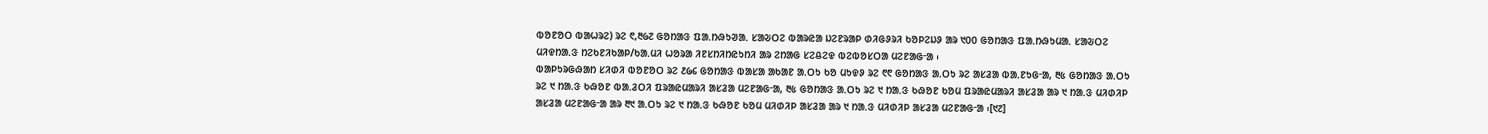ᱵᱚᱱᱚᱛ ᱵᱟᱦᱨᱮ) ᱨᱮ ᱖,᱓᱙᱗ ᱜᱚᱴᱟᱝ ᱯᱟᱹᱴᱷᱩᱣᱟᱹ ᱥᱟᱶᱛᱮ ᱵᱟᱨᱭᱟ ᱡᱮᱱᱨᱟᱞ ᱰᱤᱜᱽᱨᱤ ᱠᱚᱞᱮᱡᱽ ᱟᱨ ᱑᱐᱐ ᱜᱚᱴᱟᱝ ᱯᱟᱹᱴᱷᱩᱢᱟᱹ ᱥᱟᱶᱛᱮ ᱢᱤᱫᱴᱟᱹᱝ ᱴᱮᱠᱱᱤᱠᱟᱞ/ᱠᱟᱹᱢᱤ ᱦᱚᱨᱟ ᱤᱱᱥᱴᱤᱴᱭᱩᱴᱤ ᱟᱨ ᱮᱴᱟᱜ ᱥᱮᱪᱮᱫ ᱵᱮᱵᱚᱥᱛᱟ ᱢᱮᱱᱟᱜᱼᱟ ᱾
ᱵᱟᱞᱩᱨᱜᱷᱟᱴ ᱥᱤᱰᱤ ᱵᱚᱱᱚᱛ ᱨᱮ ᱒᱙᱔ ᱜᱚᱴᱟᱝ ᱵᱟᱥᱟ ᱟᱠᱟᱱ ᱟᱹᱛᱩ ᱠᱚ ᱢᱩᱫᱽ ᱨᱮ ᱖᱖ ᱜᱚᱴᱟᱝ ᱟᱹᱛᱩ ᱨᱮ ᱟᱥᱲᱟ ᱵᱟᱹᱱᱩᱜᱼᱟ, ᱓᱕ ᱜᱚᱴᱟᱝ ᱟᱹᱛᱩ ᱨᱮ ᱑ ᱴᱟᱹᱝ ᱠᱷᱚᱱ ᱵᱟᱹᱲᱛᱤ ᱯᱨᱟᱭᱢᱟᱨᱤ ᱟᱥᱲᱟ ᱢᱮᱱᱟᱜᱼᱟ, ᱓᱕ ᱜᱚᱴᱟᱝ ᱟᱹᱛᱩ ᱨᱮ ᱑ ᱴᱟᱹᱝ ᱠᱷᱚᱱ ᱠᱚᱢ ᱯᱨᱟᱭᱢᱟᱨᱤ ᱟᱥᱲᱟ ᱟᱨ ᱑ ᱴᱟᱹᱝ ᱢᱤᱰᱤᱞ ᱟᱥᱲᱟ ᱢᱮᱱᱟᱜᱼᱟ ᱟᱨ ᱓᱑ ᱟᱹᱛᱩ ᱨᱮ ᱑ ᱴᱟᱹᱝ ᱠᱷᱚᱱ ᱠᱚᱢ ᱢᱤᱰᱤᱞ ᱟᱥᱲᱟ ᱟᱨ ᱑ ᱴᱟᱹᱝ ᱢᱤᱰᱤᱞ ᱟᱥᱲᱟ ᱢᱮᱱᱟᱜᱼᱟ ᱾[᱑᱗]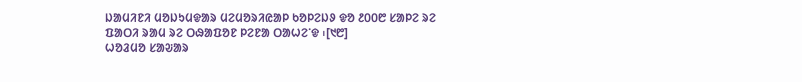ᱡᱟᱢᱤᱱᱤ ᱢᱚᱡᱩᱢᱫᱟᱨ ᱢᱮᱢᱚᱨᱤᱭᱟᱞ ᱠᱚᱞᱮᱡᱽ ᱫᱚ ᱒᱐᱐᱘ ᱥᱟᱞᱮ ᱨᱮ ᱯᱟᱛᱤ ᱨᱟᱢ ᱨᱮ ᱛᱷᱟᱯᱚᱱ ᱞᱮᱱᱟ ᱛᱟᱦᱮᱸᱫ ᱾[᱑᱘]
ᱦᱚᱲᱢᱚ ᱥᱟᱶᱟᱨ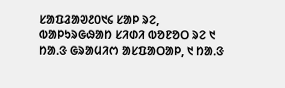ᱥᱟᱯᱲᱟᱣ᱒᱐᱑᱔ ᱥᱟᱞ ᱨᱮ, ᱵᱟᱞᱩᱨᱜᱷᱟᱴ ᱥᱤᱰᱤ ᱵᱚᱱᱚᱛ ᱨᱮ ᱑ ᱴᱟᱹᱝ ᱜᱨᱟᱢᱤᱬ ᱟᱥᱯᱟᱛᱟᱞ, ᱑ ᱴᱟᱹᱝ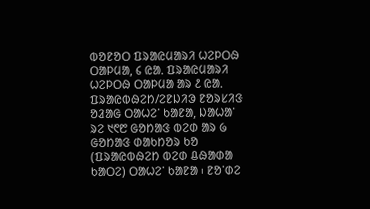ᱵᱚᱱᱚᱛ ᱯᱨᱟᱭᱢᱟᱨᱤ ᱦᱮᱞᱛᱷ ᱛᱟᱞᱢᱟ, ᱔ ᱭᱟᱹ ᱯᱨᱟᱭᱢᱟᱨᱤ ᱦᱮᱞᱛᱷ ᱛᱟᱞᱢᱟ ᱟᱨ ᱒ ᱭᱟᱹ ᱯᱨᱟᱭᱵᱷᱮᱴ/ᱮᱱᱡᱤᱳ ᱱᱚᱨᱥᱤᱝ ᱚᱲᱟᱜ ᱛᱟᱦᱮᱸ ᱠᱟᱱᱟ, ᱡᱟᱦᱟᱸ ᱨᱮ ᱑᱖᱘ ᱜᱚᱴᱟᱝ ᱵᱮᱰ ᱟᱨ ᱙ ᱜᱚᱴᱟᱝ ᱰᱟᱠᱴᱚᱨ ᱠᱚ (ᱯᱨᱟᱭᱵᱷᱮᱴ ᱵᱮᱰ ᱪᱷᱟᱰᱟ ᱠᱟᱛᱮ) ᱛᱟᱦᱮᱸ ᱠᱟᱱᱟ ᱾ ᱱᱚᱸᱰᱮ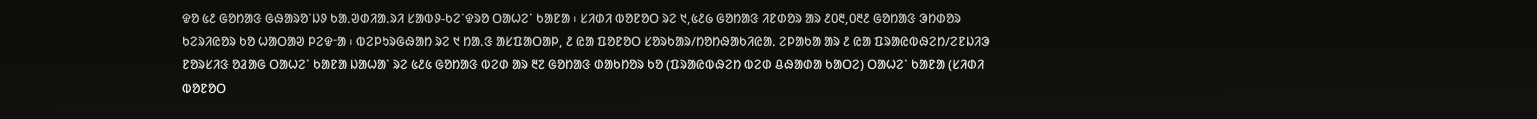ᱫᱚ ᱕᱒ ᱜᱚᱴᱟᱝ ᱜᱷᱟᱨᱚᱸᱡᱽ ᱠᱟᱹᱣᱰᱤᱟᱹᱨᱤ ᱥᱟᱵᱽ-ᱠᱮᱸᱫᱨᱚ ᱛᱟᱦᱮᱸ ᱠᱟᱱᱟ ᱾ ᱥᱤᱰᱤ ᱵᱚᱱᱚᱛ ᱨᱮ ᱑,᱕᱒᱙ ᱜᱚᱴᱟᱝ ᱤᱱᱰᱚᱨ ᱟᱨ ᱒᱐᱓,᱐᱓᱒ ᱜᱚᱴᱟᱝ ᱳᱴᱰᱚᱨ ᱠᱮᱨᱤᱭᱚᱨ ᱠᱚ ᱦᱟᱛᱟᱣ ᱞᱮᱫᱼᱟ ᱾ ᱵᱮᱞᱩᱨᱜᱷᱟᱴ ᱨᱮ ᱑ ᱴᱟᱹᱝ ᱟᱥᱯᱟᱛᱟᱞ, ᱒ ᱭᱟ ᱯᱚᱱᱚᱛ ᱥᱚᱨᱠᱟᱨ/ᱴᱚᱴᱷᱟᱠᱤᱭᱟᱹ ᱮᱞᱟᱠᱟ ᱟᱨ ᱒ ᱭᱟ ᱯᱨᱟᱭᱵᱷᱮᱴ/ᱮᱱᱡᱤᱳ ᱱᱚᱨᱥᱤᱝ ᱚᱲᱟᱜ ᱛᱟᱦᱮᱸ ᱠᱟᱱᱟ ᱡᱟᱦᱟᱸ ᱨᱮ ᱕᱒᱕ ᱜᱚᱴᱟᱝ ᱵᱮᱰ ᱟᱨ ᱓᱗ ᱜᱚᱴᱟᱝ ᱰᱟᱠᱴᱚᱨ ᱠᱚ (ᱯᱨᱟᱭᱵᱷᱮᱴ ᱵᱮᱰ ᱪᱷᱟᱰᱟ ᱠᱟᱛᱮ) ᱛᱟᱦᱮᱸ ᱠᱟᱱᱟ (ᱥᱤᱰᱤ ᱵᱚᱱᱚᱛ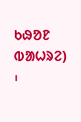ᱠᱷᱚᱱ ᱵᱟᱦᱨᱮ) ᱾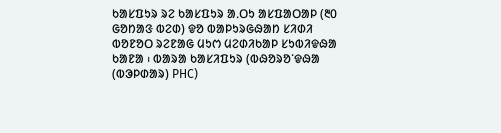ᱠᱟᱥᱯᱩᱨ ᱨᱮ ᱠᱟᱥᱯᱩᱨ ᱟᱹᱛᱩ ᱟᱥᱯᱟᱛᱟᱞ (᱓᱐ ᱜᱚᱴᱟᱝ ᱵᱮᱰ) ᱫᱚ ᱵᱟᱞᱩᱨᱜᱷᱟᱴ ᱥᱤᱰᱤ ᱵᱚᱱᱚᱛ ᱨᱮᱱᱟᱜ ᱢᱩᱬ ᱢᱮᱰᱤᱠᱟᱞ ᱥᱩᱵᱤᱫᱷᱟ ᱠᱟᱱᱟ ᱾ ᱵᱟᱨᱟ ᱠᱟᱥᱤᱯᱩᱨ (ᱵᱷᱚᱨᱚᱸᱫᱷᱟ (ᱵᱳᱞᱰᱟᱨ) PHC)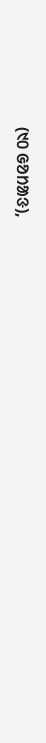(᱑᱐ ᱜᱚᱴᱟᱝ),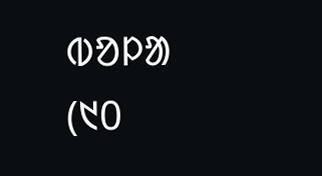ᱵᱚᱞᱟ (᱑᱐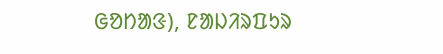ᱜᱚᱴᱟᱝ), ᱱᱟᱡᱤᱨᱯᱩᱨ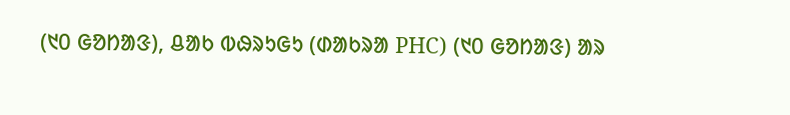(᱑᱐ ᱜᱚᱴᱟᱝ), ᱪᱟᱠ ᱵᱷᱨᱩᱜᱩ (ᱰᱟᱠᱨᱟ PHC) (᱑᱐ ᱜᱚᱴᱟᱝ) ᱟᱨ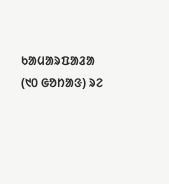ᱠᱟᱢᱟᱨᱯᱟᱲᱟ (᱑᱐ ᱜᱚᱴᱟᱝ) ᱨᱮ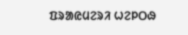ᱯᱨᱟᱭᱢᱮᱨᱤ ᱦᱮᱞᱛᱷ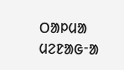ᱛᱟᱞᱢᱟ ᱢᱮᱱᱟᱜᱼᱟ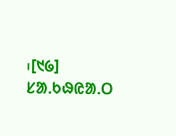᱾[᱑᱙]
ᱥᱟᱹᱠᱷᱭᱟᱹᱛ